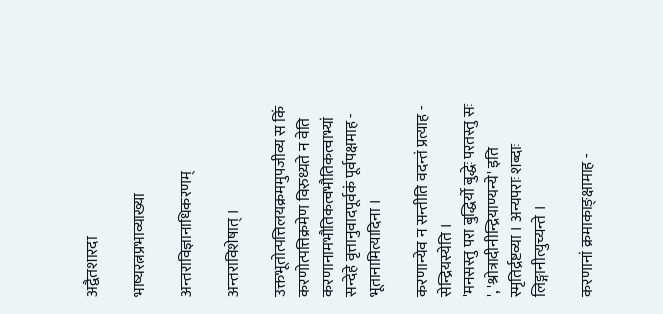अद्वैतशारदा

भाष्यरत्नप्रभाव्याख्या

अन्तराविज्ञानाधिकरणम्

अन्तराविशेषात् ।

उक्तभूतोत्पत्तिलयक्रममुपजीव्य स किं करणोत्पत्तिक्रमेण विरुध्यते न वेति करणानामभौतिकत्वभौतिकत्वाभ्यां सन्देहे वृत्तानुवादपूर्वकं पूर्वपक्षमाह -
भूतानामित्यादिना ।

करणान्येव न सन्तीति वदन्तं प्रत्याह -
सेन्द्रियस्येति ।
'मनसस्तु परा बुद्धिर्यो बुद्धेः परतस्तु सः ', 'श्रोत्रादीनीन्द्रियाण्यन्ये' इति स्मृतिर्द्रष्टव्या । अन्यपराः शब्दाः लिङ्गानीत्युच्यन्ते ।

करणानां क्रमाकाङ्क्षामाह -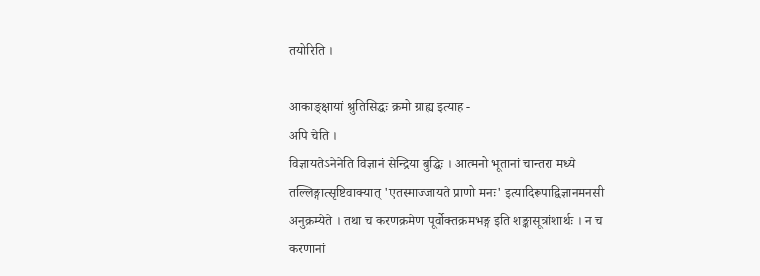तयोरिति ।

आकाङ्क्षायां श्रुतिसिद्धः क्रमो ग्राह्य इत्याह -
अपि चेति ।
विज्ञायतेऽनेनेति विज्ञानं सेन्द्रिया बुद्धिः । आत्मनो भूतानां चान्तरा मध्ये तल्लिङ्गात्सृष्टिवाक्यात् 'एतस्माज्जायते प्राणो मनः' इत्यादिरूपाद्विज्ञानमनसी अनुक्रम्येते । तथा च करणक्रमेण पूर्वोक्तक्रमभङ्ग इति शङ्कासूत्रांशार्थः । न च करणानां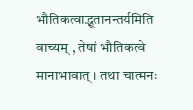भौतिकत्वाद्भूतानन्तर्यमिति वाच्यम् , तेषां भौतिकत्वे मानाभावात् । तथा चात्मनः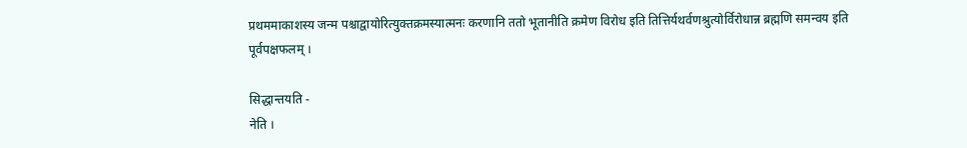प्रथममाकाशस्य जन्म पश्चाद्वायोरित्युक्तक्रमस्यात्मनः करणानि ततो भूतानीति क्रमेण विरोध इति तित्तिर्यथर्वणश्रुत्योर्विरोधान्न ब्रह्मणि समन्वय इति पूर्वपक्षफलम् ।

सिद्धान्तयति -
नेति ।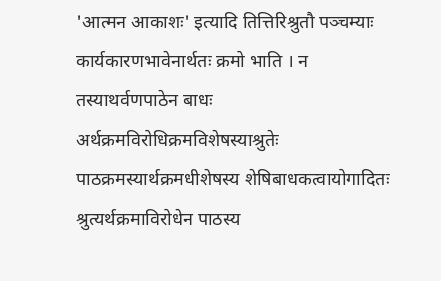'आत्मन आकाशः' इत्यादि तित्तिरिश्रुतौ पञ्चम्याः कार्यकारणभावेनार्थतः क्रमो भाति । न तस्याथर्वणपाठेन बाधः अर्थक्रमविरोधिक्रमविशेषस्याश्रुतेः पाठक्रमस्यार्थक्रमधीशेषस्य शेषिबाधकत्वायोगादितः श्रुत्यर्थक्रमाविरोधेन पाठस्य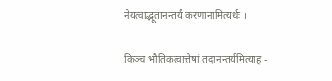नेयत्वाद्भूतानन्तर्यं करणानामित्यर्थः ।

किञ्च भौतिकत्वात्तेषां तदानन्तर्यमित्याह -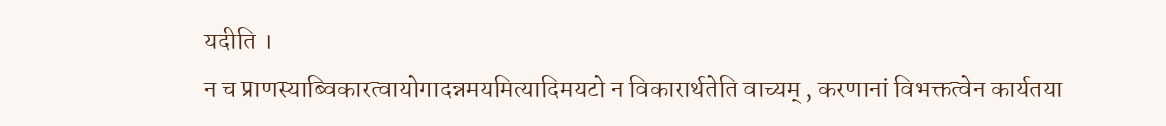यदीति ।
न च प्राणस्याब्विकारत्वायोगादन्नमयमित्यादिमयटो न विकारार्थतेति वाच्यम् , करणानां विभक्तत्वेन कार्यतया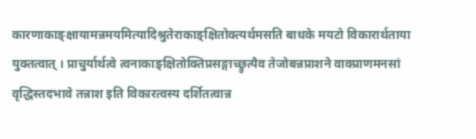कारणाकाङ्क्षायामन्नमयमित्यादिश्रुतेराकाङ्क्षितोक्त्यर्थमसति बाधके मयटो विकारार्थताया युक्तत्वात् । प्राचुर्यार्थत्वे त्वनाकाङ्क्षितोक्तिप्रसङ्गाच्छ्रुत्यैव तेजोबन्नप्राशने वाक्प्राणमनसां वृद्धिस्तदभावे तन्नाश इति विकारत्वस्य दर्शितत्वान्न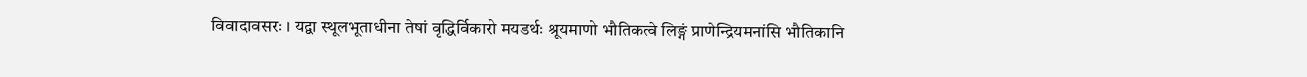विवादावसरः । यद्वा स्थूलभूताधीना तेषां वृद्धिर्विकारो मयडर्थः श्रूयमाणो भौतिकत्वे लिङ्गं प्राणेन्द्रियमनांसि भौतिकानि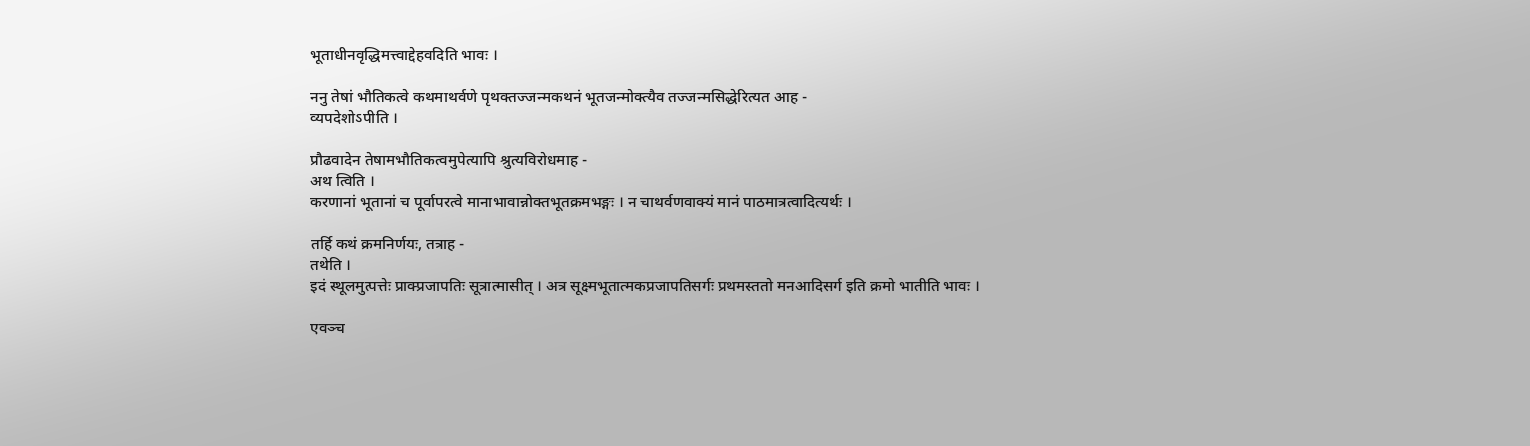भूताधीनवृद्धिमत्त्वाद्देहवदिति भावः ।

ननु तेषां भौतिकत्वे कथमाथर्वणे पृथक्तज्जन्मकथनं भूतजन्मोक्त्यैव तज्जन्मसिद्धेरित्यत आह -
व्यपदेशोऽपीति ।

प्रौढवादेन तेषामभौतिकत्वमुपेत्यापि श्रुत्यविरोधमाह -
अथ त्विति ।
करणानां भूतानां च पूर्वापरत्वे मानाभावान्नोक्तभूतक्रमभङ्गः । न चाथर्वणवाक्यं मानं पाठमात्रत्वादित्यर्थः ।

तर्हि कथं क्रमनिर्णयः, तत्राह -
तथेति ।
इदं स्थूलमुत्पत्तेः प्राक्प्रजापतिः सूत्रात्मासीत् । अत्र सूक्ष्मभूतात्मकप्रजापतिसर्गः प्रथमस्ततो मनआदिसर्ग इति क्रमो भातीति भावः ।

एवञ्च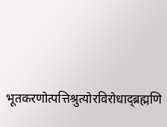भूतकरणोत्पत्तिश्रुत्योरविरोधाद्ब्रह्मणि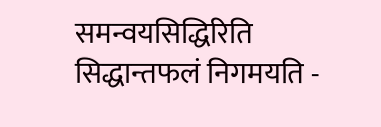समन्वयसिद्धिरिति सिद्धान्तफलं निगमयति -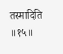तस्मादिति ॥१५॥